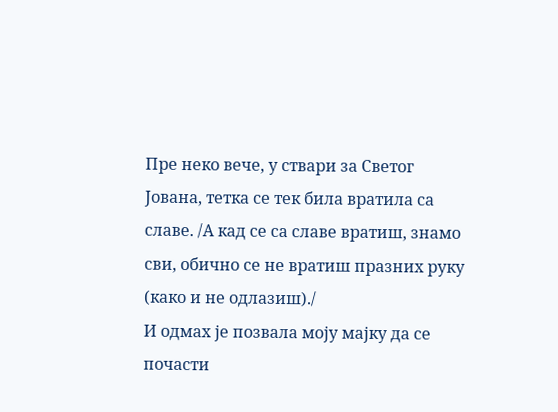Пре неко вече, у ствари за Светог Јована, тетка се тек била вратила са славе. /А кад се са славе вратиш, знамо сви, обично се не вратиш празних руку (како и не одлазиш)./
И одмах је позвала моју мајку да се почасти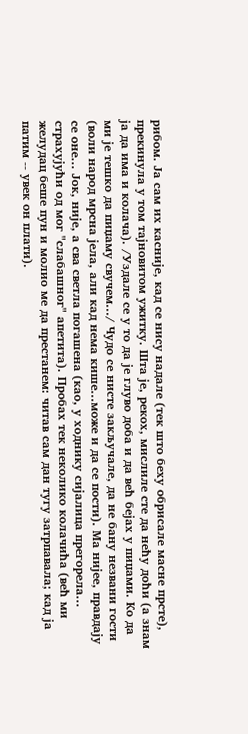рибом. Ја сам их касније, кад се нису надале (тек што беху обрисале масне прсте), прекинула у том тајновитом ужитку. Шта је, рекох, мислиле сте да нећу доћи (а знам ја да има и колача). /Уздале се у то да је глуво доба и да већ бејах у пиџами. Ко да ми је тешко да пиџаму свучем.../ Чудо се нисте закључале, да не бану незвани гости (воли народ мрсна јела, али кад нема кише...може и да се пости). Ма нијее, правдају се оне... Јок, није, а сва светла погашена (као, у ходнику сијалица прегорела... страхујући од мог "слабашног" апетита). Пробах тек неколико колачића (већ ми желудац беше пун и молио ме да престанем: читав сам дан тугу затрпавала; кад ја патим -- увек он плати).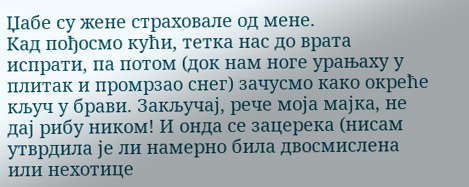Џабе су жене страховале од мене.
Кад пођосмо кући, тетка нас до врата испрати, па потом (док нам ноге урањаху у плитак и промрзао снег) зачусмо како окреће кључ у брави. Закључај, рече моја мајка, не дај рибу ником! И онда се зацерека (нисам утврдила је ли намерно била двосмислена или нехотице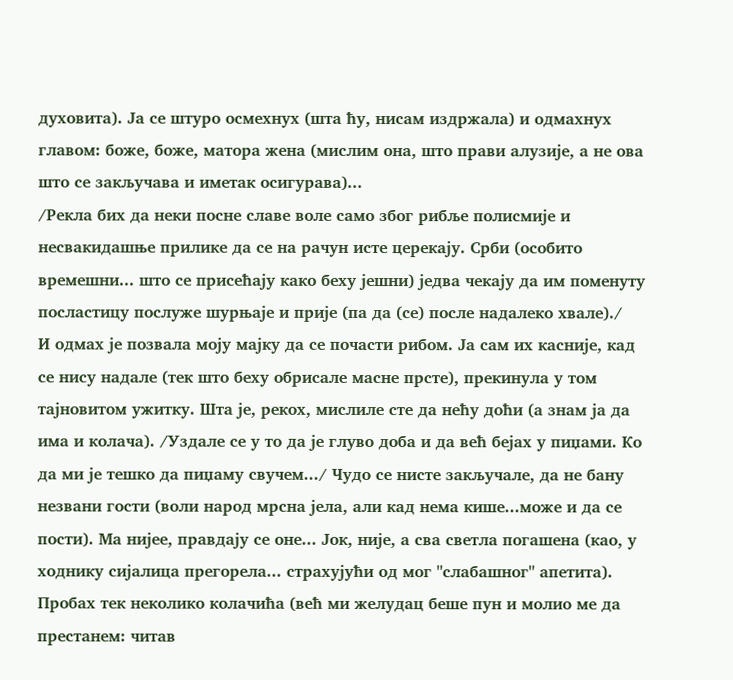духовита). Ја се штуро осмехнух (шта ћу, нисам издржала) и одмахнух главом: боже, боже, матора жена (мислим она, што прави алузије, а не ова што се закључава и иметак осигурава)...
/Рекла бих да неки посне славе воле само због рибље полисмије и несвакидашње прилике да се на рачун исте церекају. Срби (особито времешни... што се присећају како беху јешни) једва чекају да им поменуту посластицу послуже шурњаје и прије (па да (се) после надалеко хвале)./
И одмах је позвала моју мајку да се почасти рибом. Ја сам их касније, кад се нису надале (тек што беху обрисале масне прсте), прекинула у том тајновитом ужитку. Шта је, рекох, мислиле сте да нећу доћи (а знам ја да има и колача). /Уздале се у то да је глуво доба и да већ бејах у пиџами. Ко да ми је тешко да пиџаму свучем.../ Чудо се нисте закључале, да не бану незвани гости (воли народ мрсна јела, али кад нема кише...може и да се пости). Ма нијее, правдају се оне... Јок, није, а сва светла погашена (као, у ходнику сијалица прегорела... страхујући од мог "слабашног" апетита). Пробах тек неколико колачића (већ ми желудац беше пун и молио ме да престанем: читав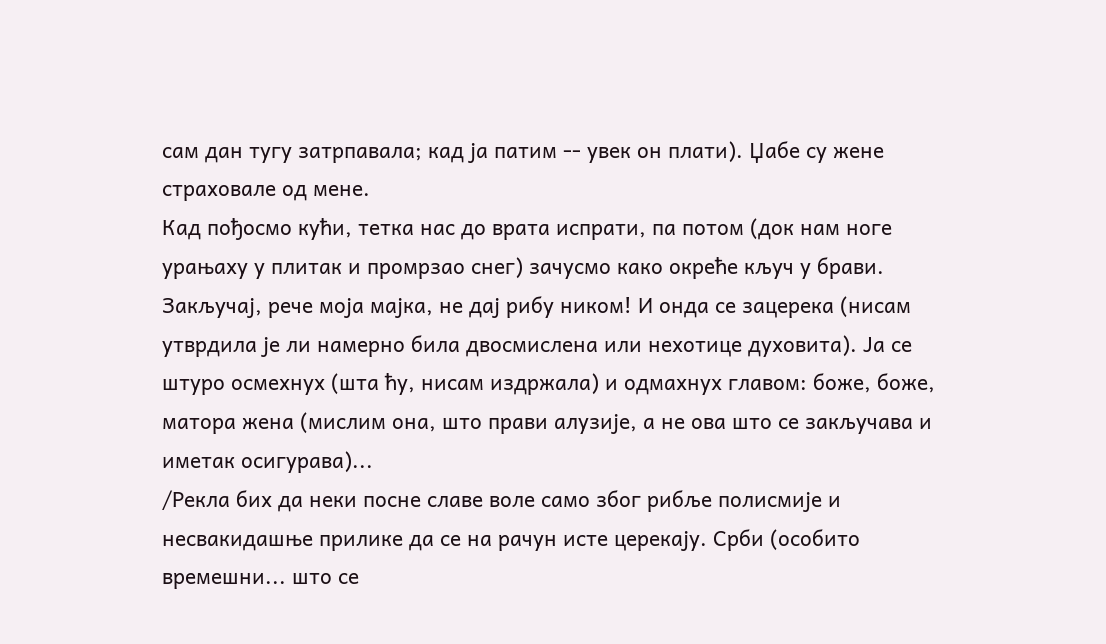сам дан тугу затрпавала; кад ја патим -- увек он плати). Џабе су жене страховале од мене.
Кад пођосмо кући, тетка нас до врата испрати, па потом (док нам ноге урањаху у плитак и промрзао снег) зачусмо како окреће кључ у брави. Закључај, рече моја мајка, не дај рибу ником! И онда се зацерека (нисам утврдила је ли намерно била двосмислена или нехотице духовита). Ја се штуро осмехнух (шта ћу, нисам издржала) и одмахнух главом: боже, боже, матора жена (мислим она, што прави алузије, а не ова што се закључава и иметак осигурава)...
/Рекла бих да неки посне славе воле само због рибље полисмије и несвакидашње прилике да се на рачун исте церекају. Срби (особито времешни... што се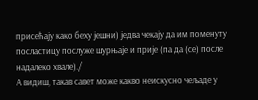присећају како беху јешни) једва чекају да им поменуту посластицу послуже шурњаје и прије (па да (се) после надалеко хвале)./
А видиш, такав савет може какво неискусно чељаде у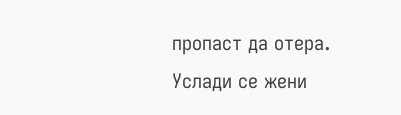пропаст да отера. Услади се жени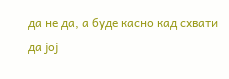да не да, а буде касно кад схвати да јој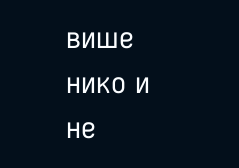више нико и не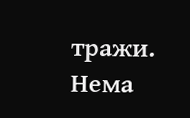тражи.
Нема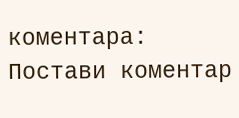коментара:
Постави коментар